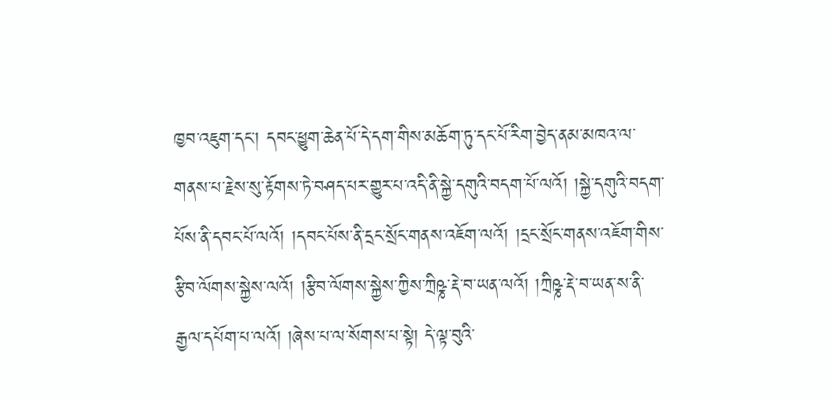ཁྱབ་འཇུག་དང་། དབང་ཕྱུག་ཆེན་པོ་དེ་དག་གིས་མཆོག་ཏུ་དང་པོ་རིག་བྱེད་ནམ་མཁའ་ལ་གནས་པ་རྗེས་སུ་རྟོགས་ཏེ་བཤད་པར་གྱུར་པ་འདི་ནི་སྐྱེ་དགུའི་བདག་པོ་ལའོ། །སྐྱེ་དགུའི་བདག་པོས་ནི་དབང་པོ་ལའོ། །དབང་པོས་ནི་དྲང་སྲོང་གནས་འཇོག་ལའོ། །དྲང་སྲོང་གནས་འཇོག་གིས་རྩིབ་ལོགས་སྐྱེས་ལའོ། །རྩིབ་ལོགས་སྐྱེས་ཀྱིས་ཀྲིཥྞ་རྡེ་བ་ཡན་ལའོ། །ཀྲིཥྞ་རྡེ་བ་ཡན་ས་ནི་རྒྱལ་དཔོག་པ་ལའོ། །ཞེས་པ་ལ་སོགས་པ་སྟེ། དེ་ལྟ་བུའི་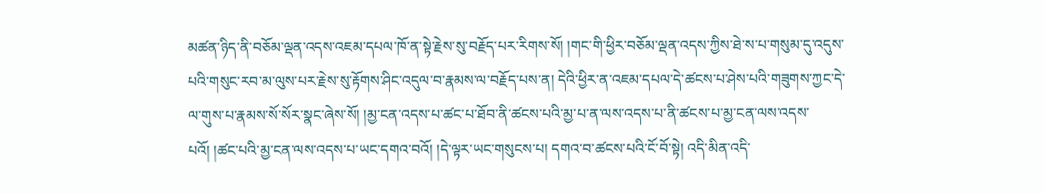མཚན་ཉིད་ནི་བཅོམ་ལྡན་འདས་འཇམ་དཔལ་ཁོ་ན་སྟེ་རྗེས་སུ་བརྗོད་པར་རིགས་སོ། །གང་གི་ཕྱིར་བཅོམ་ལྡན་འདས་ཀྱིས་ཐེ་ས་པ་གསུམ་དུ་འདུས་པའི་གསུང་རབ་མ་ལུས་པར་རྗེས་སུ་རྟོགས་ཤིང་འདུལ་བ་རྣམས་ལ་བརྗོད་པས་ན། དེའི་ཕྱིར་ན་འཇམ་དཔལ་དེ་ཚངས་པ་ཤེས་པའི་གཟུགས་ཀྱང་དེ་ལ་གུས་པ་རྣམས་སོ་སོར་སྣང་ཞེས་སོ། །མྱ་ངན་འདས་པ་ཚང་པ་ཐོབ་ནི་ཚངས་པའི་མྱ་པ་ན་ལས་འདས་པ་ནི་ཚངས་པ་མྱ་ངན་ལས་འདས་པའོ། །ཚང་པའི་མྱ་ངན་ལས་འདས་པ་ཡང་དགའ་བའོ། །དེ་ལྟར་ཡང་གསུངས་པ། དགའ་བ་ཚངས་པའི་ངོ་བོ་སྟེ། འདི་མིན་འདི་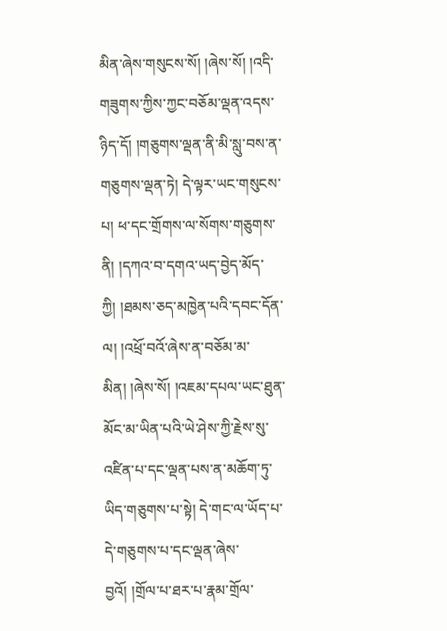མིན་ཞེས་གསུངས་སོ། །ཞེས་སོ། །འདི་གཟུགས་ཀྱིས་ཀྱང་བཅོམ་ལྡན་འདས་ཉིད་དོ། །གཅུགས་ལྡན་ནི་མི་སླུ་བས་ན་གཅུགས་ལྡན་ཏེ། དེ་ལྟར་ཡང་གསུངས་པ། ཕ་དང་གྲོགས་ལ་སོགས་གཅུགས་ནི། །དཀའ་བ་དགའ་ཡད་བྱེད་མོད་ཀྱི། །ཐམས་ཅད་མཁྱེན་པའི་དབང་དོན་ལ། །འཕྲོ་བའོ་ཞེས་ན་བཅོམ་མ་མིན། །ཞེས་སོ། །འཇམ་དཔལ་ཡང་ཐུན་མོང་མ་ཡིན་པའི་ཡེ་ཤེས་ཀྱི་རྗེས་སུ་འཛིན་པ་དང་ལྡན་པས་ན་མཆོག་ཏུ་ཡིད་གཅུགས་པ་སྟེ། དེ་གང་ལ་ཡོད་པ་དེ་གཅུགས་པ་དང་ལྡན་ཞེས་བྱའོ། །གྲོལ་པ་ཐར་པ་རྣམ་གྲོལ་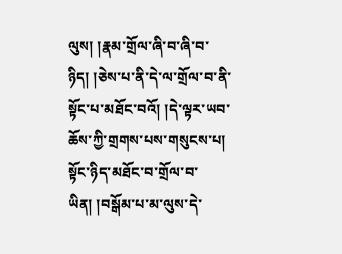ལུས། །རྣམ་གྲོལ་ཞི་བ་ཞི་བ་ཉིད། །ཅེས་པ་ནི་དེ་ལ་གྲོལ་བ་ནི་སྟོང་པ་མཐོང་བའོ། །དེ་ལྟར་ཡབ་ཆོས་ཀྱི་གྲགས་པས་གསུངས་པ། སྟོང་ཉིད་མཐོང་བ་གྲོལ་བ་ཡིན། །བསྒོམ་པ་མ་ལུས་དེ་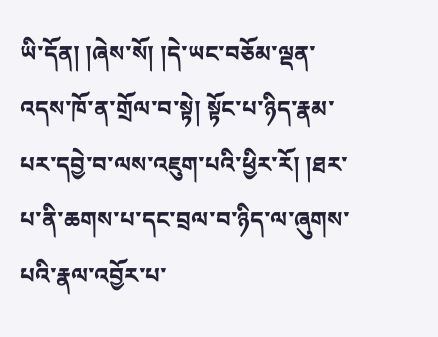ཡི་དོན། །ཞེས་སོ། །དེ་ཡང་བཅོམ་ལྡན་འདས་ཁོ་ན་གྲོལ་བ་སྟེ། སྟོང་པ་ཉིད་རྣམ་པར་དབྱེ་བ་ལས་འཇུག་པའི་ཕྱིར་རོ། །ཐར་པ་ནི་ཆགས་པ་དང་བྲལ་བ་ཉིད་ལ་ཞུགས་པའི་རྣལ་འབྱོར་པ་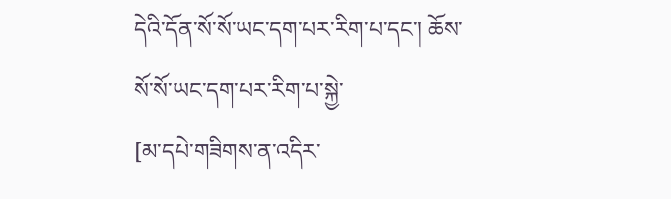དེའི་དོན་སོ་སོ་ཡང་དག་པར་རིག་པ་དང་། ཆོས་སོ་སོ་ཡང་དག་པར་རིག་པ་སྐྱེ་
[མ་དཔེ་གཟིགས་ན་འདིར་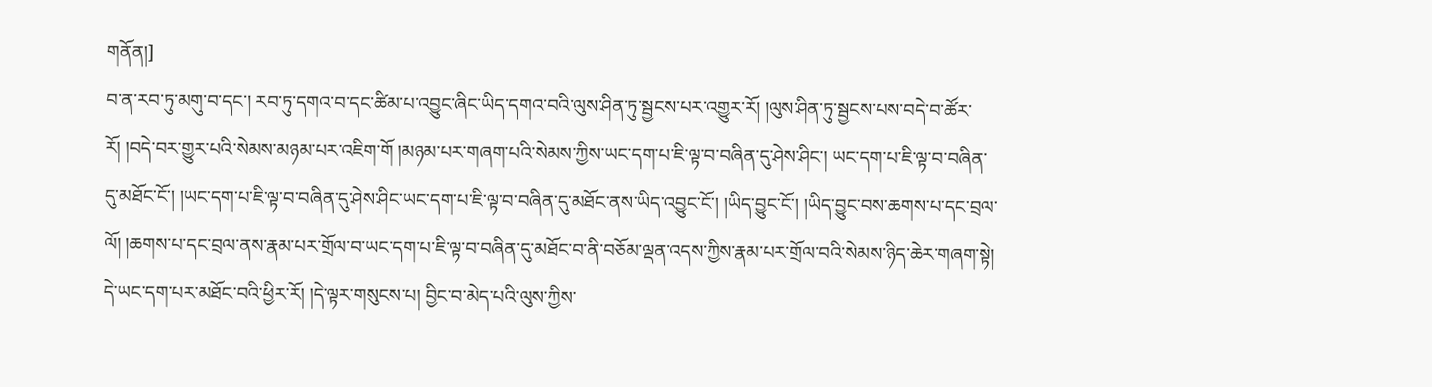གནོན།]
བ་ན་རབ་ཏུ་མགུ་བ་དང་། རབ་ཏུ་དགའ་བ་དང་ཚིམ་པ་འབྱུང་ཞིང་ཡིད་དགའ་བའི་ལུས་ཤིན་ཏུ་སྦྱངས་པར་འགྱུར་རོ། །ལུས་ཤིན་ཏུ་སྦྱངས་པས་བདེ་བ་ཚོར་རོ། །བདེ་བར་གྱུར་པའི་སེམས་མཉམ་པར་འཇིག་གོ །མཉམ་པར་གཞག་པའི་སེམས་ཀྱིས་ཡང་དག་པ་ཇི་ལྟ་བ་བཞིན་དུ་ཤེས་ཤིང་། ཡང་དག་པ་ཇི་ལྟ་བ་བཞིན་དུ་མཐོང་ངོ་། །ཡང་དག་པ་ཇི་ལྟ་བ་བཞིན་དུ་ཤེས་ཤིང་ཡང་དག་པ་ཇི་ལྟ་བ་བཞིན་དུ་མཐོང་ནས་ཡིད་འབྱུང་ངོ་། །ཡིད་བྱུང་ངོ་། །ཡིད་བྱུང་བས་ཆགས་པ་དང་བྲལ་ལོ། །ཆགས་པ་དང་བྲལ་ནས་རྣམ་པར་གྲོལ་བ་ཡང་དག་པ་ཇི་ལྟ་བ་བཞིན་དུ་མཐོང་བ་ནི་བཅོམ་ལྡན་འདས་ཀྱིས་རྣམ་པར་གྲོལ་བའི་སེམས་ཉིད་ཆེར་གཞག་སྟེ། དེ་ཡང་དག་པར་མཐོང་བའི་ཕྱིར་རོ། །དེ་ལྟར་གསུངས་པ། བྱིང་བ་མེད་པའི་ལུས་ཀྱིས་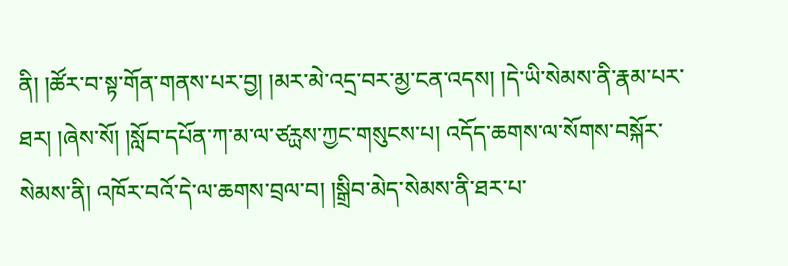ནི། །ཚོར་བ་སྟ་གོན་གནས་པར་བྱ། །མར་མེ་འདྲ་བར་མྱ་ངན་འདས། །དེ་ཡི་སེམས་ནི་རྣམ་པར་ཐར། །ཞེས་སོ། །སློབ་དཔོན་ཀ་མ་ལ་ཙཪྻས་ཀྱང་གསུངས་པ། འདོད་ཆགས་ལ་སོགས་བསྐོར་སེམས་ནི། འཁོར་བའོ་དེ་ལ་ཆགས་བྲལ་བ། །སྒྲིབ་མེད་སེམས་ནི་ཐར་པ་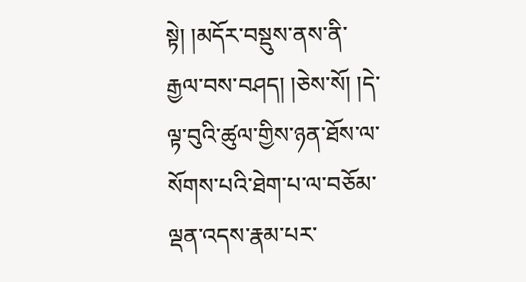སྟེ། །མདོར་བསྡུས་ནས་ནི་རྒྱལ་བས་བཤད། །ཅེས་སོ། །དེ་ལྟ་བུའི་ཚུལ་གྱིས་ཉན་ཐོས་ལ་སོགས་པའི་ཐེག་པ་ལ་བཅོམ་ལྡན་འདས་རྣམ་པར་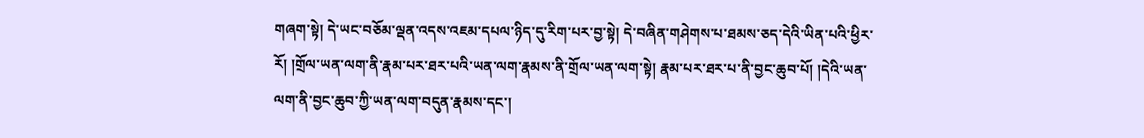གཞག་སྟེ། དེ་ཡང་བཅོམ་ལྡན་འདས་འཇམ་དཔལ་ཉིད་དུ་རིག་པར་བྱ་སྟེ། དེ་བཞིན་གཤེགས་པ་ཐམས་ཅད་དེའི་ཡིན་པའི་ཕྱིར་རོ། །གྲོལ་ཡན་ལག་ནི་རྣམ་པར་ཐར་པའི་ཡན་ལག་རྣམས་ནི་གྲོལ་ཡན་ལག་སྟེ། རྣམ་པར་ཐར་པ་ནི་བྱང་ཆུབ་པོ། །དེའི་ཡན་ལག་ནི་བྱང་ཆུབ་ཀྱི་ཡན་ལག་བདུན་རྣམས་དང་།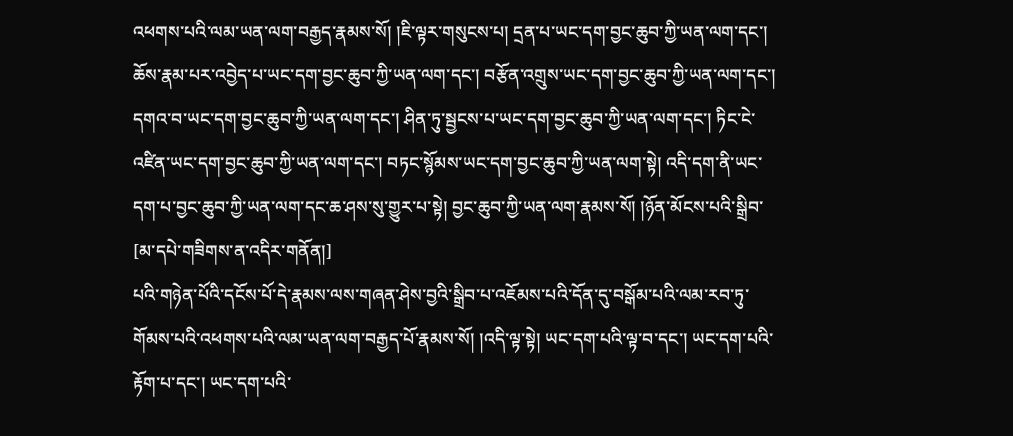འཕགས་པའི་ལམ་ཡན་ལག་བརྒྱད་རྣམས་སོ། །ཇི་ལྟར་གསུངས་པ། དྲན་པ་ཡང་དག་བྱང་ཆུབ་ཀྱི་ཡན་ལག་དང་། ཆོས་རྣམ་པར་འབྱེད་པ་ཡང་དག་བྱང་ཆུབ་ཀྱི་ཡན་ལག་དང་། བརྩོན་འགྲུས་ཡང་དག་བྱང་ཆུབ་ཀྱི་ཡན་ལག་དང་། དགའ་བ་ཡང་དག་བྱང་ཆུབ་ཀྱི་ཡན་ལག་དང་། ཤིན་ཏུ་སྦྱངས་པ་ཡང་དག་བྱང་ཆུབ་ཀྱི་ཡན་ལག་དང་། ཏིང་ངེ་འཛིན་ཡང་དག་བྱང་ཆུབ་ཀྱི་ཡན་ལག་དང་། བཏང་སྙོམས་ཡང་དག་བྱང་ཆུབ་ཀྱི་ཡན་ལག་སྟེ། འདི་དག་ནི་ཡང་དག་པ་བྱང་ཆུབ་ཀྱི་ཡན་ལག་དང་ཆ་ཤས་སུ་གྱུར་པ་སྟེ། བྱང་ཆུབ་ཀྱི་ཡན་ལག་རྣམས་སོ། །ཉོན་མོངས་པའི་སྒྲིབ་
[མ་དཔེ་གཟིགས་ན་འདིར་གནོན།]
པའི་གཉེན་པོའི་དངོས་པོ་དེ་རྣམས་ལས་གཞན་ཤེས་བྱའི་སྒྲིབ་པ་འཇོམས་པའི་དོན་དུ་བསྒོམ་པའི་ལམ་རབ་ཏུ་གོམས་པའི་འཕགས་པའི་ལམ་ཡན་ལག་བརྒྱད་པོ་རྣམས་སོ། །འདི་ལྟ་སྟེ། ཡང་དག་པའི་ལྟ་བ་དང་། ཡང་དག་པའི་རྟོག་པ་དང་། ཡང་དག་པའི་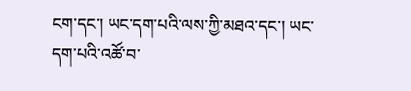ངག་དང་། ཡང་དག་པའི་ལས་ཀྱི་མཐའ་དང་། ཡང་དག་པའི་འཚོ་བ་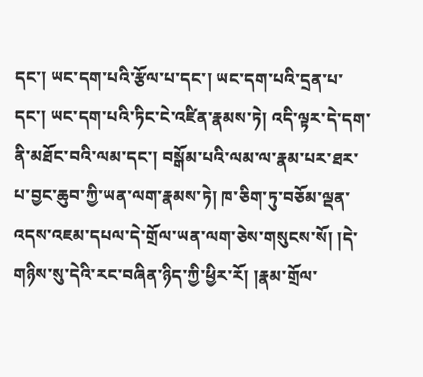དང་། ཡང་དག་པའི་རྩོལ་པ་དང་། ཡང་དག་པའི་དྲན་པ་དང་། ཡང་དག་པའི་ཏིང་ངེ་འཛིན་རྣམས་ཏེ། འདི་ལྟར་དེ་དག་ནི་མཐོང་བའི་ལམ་དང་། བསྒོམ་པའི་ལམ་ལ་རྣམ་པར་ཐར་པ་བྱང་ཆུབ་ཀྱི་ཡན་ལག་རྣམས་ཏེ། ཁ་ཅིག་ཏུ་བཅོམ་ལྡན་འདས་འཇམ་དཔལ་དེ་གྲོལ་ཡན་ལག་ཅེས་གསུངས་སོ། །དེ་གཉིས་སུ་དེའི་རང་བཞིན་ཉིད་ཀྱི་ཕྱིར་རོ། །རྣམ་གྲོལ་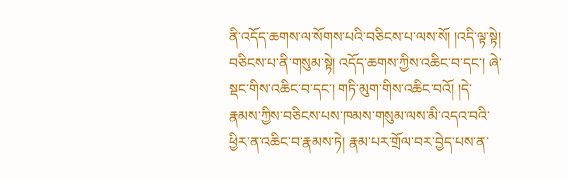ནི་འདོད་ཆགས་ལ་སོགས་པའི་བཅིངས་པ་ལས་སོ། །འདི་ལྟ་སྟེ། བཅིངས་པ་ནི་གསུམ་སྟེ། འདོད་ཆགས་ཀྱིས་འཆིང་བ་དང་། ཞེ་སྡང་གིས་འཆིང་བ་དང་། གཏི་མུག་གིས་འཆིང་བའོ། །དེ་རྣམས་ཀྱིས་བཅིངས་པས་ཁམས་གསུམ་ལས་མི་འདའ་བའི་ཕྱིར་ན་འཆིང་བ་རྣམས་ཏེ། རྣམ་པར་གྲོལ་བར་བྱེད་པས་ན་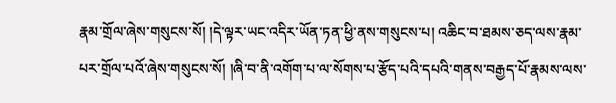རྣམ་གྲོལ་ཞེས་གསུངས་སོ། །དེ་ལྟར་ཡང་འདིར་ཡོན་ཏན་ཕྱི་ནས་གསུངས་པ། འཆིང་བ་ཐམས་ཅད་ལས་རྣམ་པར་གྲོལ་པའོ་ཞེས་གསུངས་སོ། །ཞི་བ་ནི་འགོག་པ་ལ་སོགས་པ་རྩོད་པའི་དཔའི་གནས་བརྒྱད་པོ་རྣམས་ལས་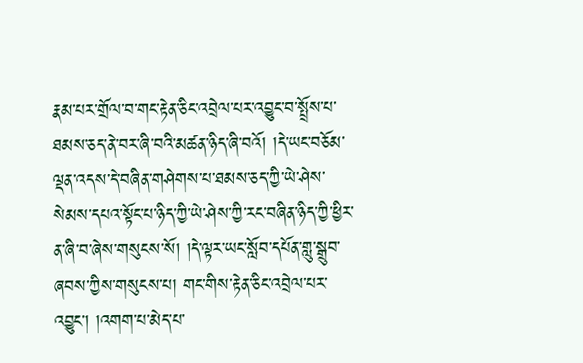རྣམ་པར་གྲོལ་བ་གང་རྟེན་ཅིང་འབྲེལ་པར་འབྱུང་བ་སྤྲོས་པ་ཐམས་ཅད་ནེ་བར་ཞི་བའི་མཚན་ཉིད་ཞི་བའོ། །དེ་ཡང་བཅོམ་ལྡན་འདས་དེ་བཞིན་གཤེགས་པ་ཐམས་ཅད་ཀྱི་ཡེ་ཤེས་སེམས་དཔའ་སྟོང་པ་ཉིད་ཀྱི་ཡེ་ཤེས་ཀྱི་རང་བཞིན་ཉིད་ཀྱི་ཕྱིར་ན་ཞི་བ་ཞེས་གསུངས་སོ། །དེ་ལྟར་ཡང་སློབ་དཔོན་གླུ་སྒྲུབ་ཞབས་ཀྱིས་གསུངས་པ། གང་གིས་རྟེན་ཅིང་འབྲེལ་པར་འབྱུང་། །འགག་པ་མེད་པ་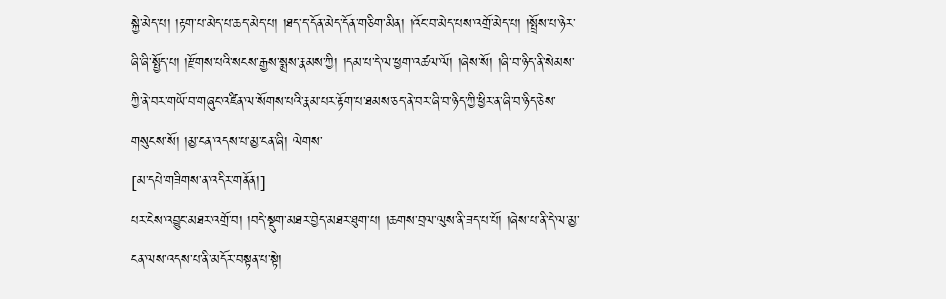སྐྱེ་མེད་པ། །རྟག་པ་མེད་པ་ཆད་མེད་པ། །ཐད་ད་དོན་མེད་དོན་གཅིག་མིན། །འོང་བ་མེད་པས་འགྲོ་མེད་པ། །སྤྲོས་པ་ཉེར་ཞི་ཞི་སྤྱོད་པ། །རྫོགས་པའི་སངས་རྒྱས་སྨྲས་རྣམས་ཀྱི། །དམ་པ་དེ་ལ་ཕྱག་འཚལ་ལོ། །ཞེས་སོ། །ཞི་བ་ཉིད་ནི་སེམས་ཀྱི་ནེ་བར་གཡོ་བ་གཞུང་འཛིན་ལ་སོགས་པའི་རྣམ་པར་རྟོག་པ་ཐམས་ཅད་ནེ་བར་ཞི་བ་ཉིད་ཀྱི་ཕྱིར་ན་ཞི་བ་ཉིད་ཅེས་གསུངས་སོ། །མྱ་ངན་འདས་པ་མྱ་ངན་ཞི། ལེགས་
[མ་དཔེ་གཟིགས་ན་འདིར་གནོན།]
པར་ངེས་འབྱུང་མཐར་འགྲོ་བ། །བདེ་སྡུག་མཐར་བྱེད་མཐར་ཐུག་པ། །ཆགས་བྲལ་ལུས་ནི་ཟད་པ་པོ། །ཞེས་པ་ནི་དེ་ལ་མྱ་ངན་ལས་འདས་པ་ནི་མདོར་བསྟན་པ་སྟེ།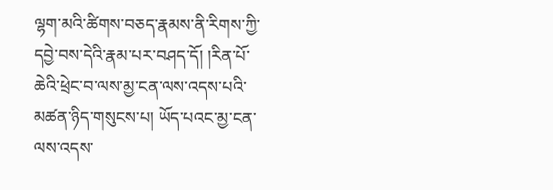ལྷག་མའི་ཚིགས་བཅད་རྣམས་ནི་རིགས་ཀྱི་དབྱེ་བས་དེའི་རྣམ་པར་བཤད་དོ། །རིན་པོ་ཆེའི་ཕྲེང་བ་ལས་མྱ་ངན་ལས་འདས་པའི་མཚན་ཉིད་གསུངས་པ། ཡོད་པའང་མྱ་ངན་ལས་འདས་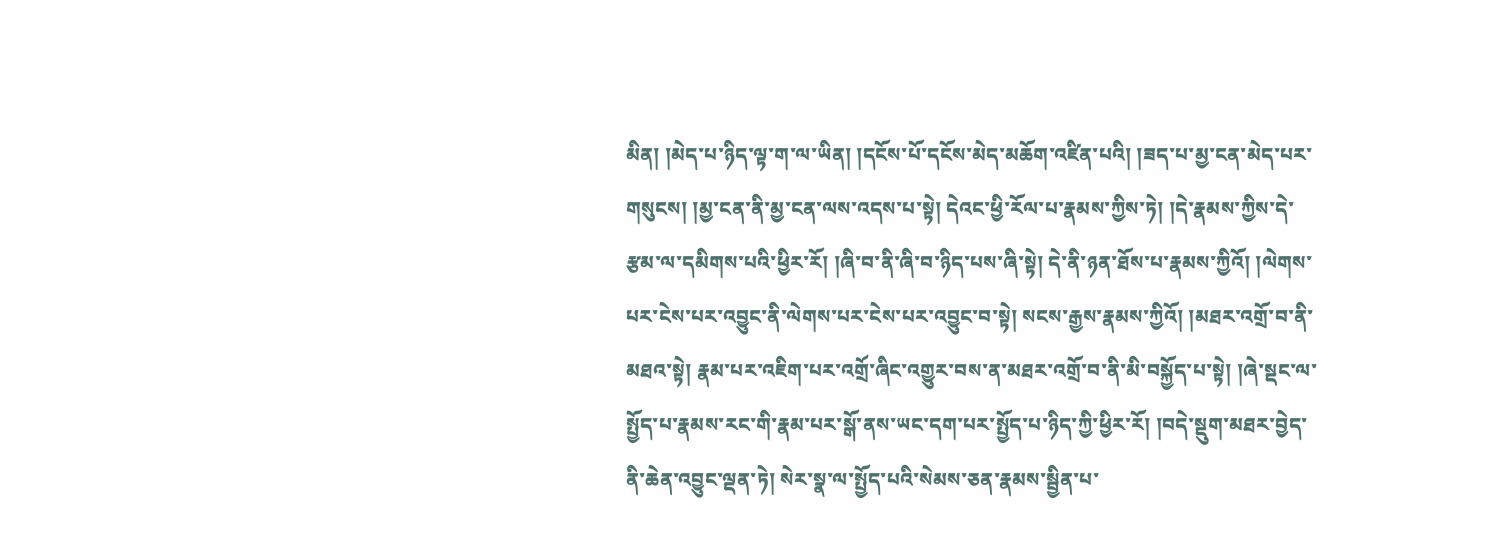མིན། །མེད་པ་ཉིད་ལྟ་ག་ལ་ཡིན། །དངོས་པོ་དངོས་མེད་མཆོག་འཛིན་པའི། །ཟད་པ་མྱ་ངན་མེད་པར་གསུངས། །མྱ་ངན་ནི་མྱ་ངན་ལས་འདས་པ་སྟེ། དེའང་ཕྱི་རོལ་པ་རྣམས་ཀྱིས་ཏེ། །དེ་རྣམས་ཀྱིས་དེ་རྩམ་ལ་དམིགས་པའི་ཕྱིར་རོ། །ཞི་བ་ནི་ཞི་བ་ཉིད་པས་ཞི་སྟེ། དེ་ནི་ཉན་ཐོས་པ་རྣམས་ཀྱིའོ། །ལེགས་པར་ངེས་པར་འབྱུང་ནི་ལེགས་པར་ངེས་པར་འབྱུང་བ་སྟེ། སངས་རྒྱས་རྣམས་ཀྱིའོ། །མཐར་འགྲོ་བ་ནི་མཐའ་སྟེ། རྣམ་པར་འཇིག་པར་འགྲོ་ཞིང་འགྱུར་བས་ན་མཐར་འགྲོ་བ་ནི་མི་བསྐྱོད་པ་སྟེ། །ཞེ་སྡང་ལ་སྤྱོད་པ་རྣམས་རང་གི་རྣམ་པར་སྒོ་ནས་ཡང་དག་པར་སྤྱོད་པ་ཉིད་ཀྱི་ཕྱིར་རོ། །བདེ་སྡུག་མཐར་བྱེད་ནི་ཆེན་འབྱུང་ལྡན་ཏེ། སེར་སྣ་ལ་སྤྱོད་པའི་སེམས་ཅན་རྣམས་སྦྱིན་པ་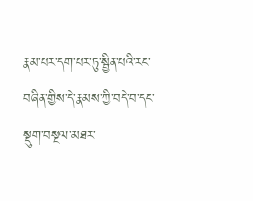རྣམ་པར་དག་པར་ཏུ་སྦྱིན་པའི་རང་བཞིན་གྱིས་དེ་རྣམས་ཀྱི་བདེ་བ་དང་སྡུག་བསྔལ་མཐར་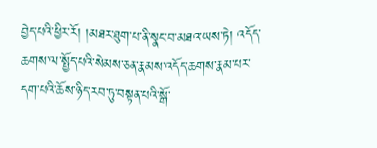བྱེད་པའི་ཕྱིར་རོ། །མཐར་ཐུག་པ་ནི་སྣང་བ་མཐའ་ཡས་ཏེ། འདོད་ཆགས་ལ་སྤྱོད་པའི་སེམས་ཅན་རྣམས་འདོད་ཆགས་རྣམ་པར་དག་པའི་ཆོས་ཉིད་རབ་ཏུ་བསྟན་པའི་སྒོ་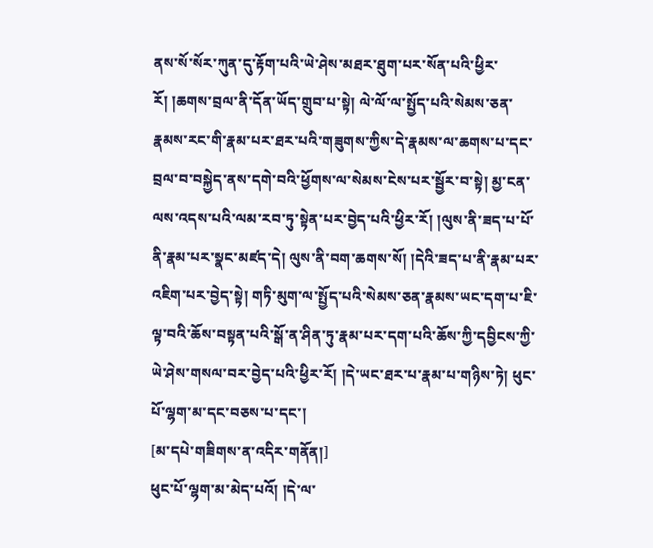ནས་སོ་སོར་ཀུན་དུ་རྟོག་པའི་ཡེ་ཤེས་མཐར་ཐུག་པར་སོན་པའི་ཕྱིར་རོ། །ཆགས་བྲལ་ནི་དོན་ཡོད་གྲུབ་པ་སྟེ། ལེ་ལོ་ལ་སྤྱོད་པའི་སེམས་ཅན་རྣམས་རང་གི་རྣམ་པར་ཐར་པའི་གཟུགས་ཀྱིས་དེ་རྣམས་ལ་ཆགས་པ་དང་བྲལ་བ་བསྐྱེད་ནས་དགེ་བའི་ཕྱོགས་ལ་སེམས་ངེས་པར་སྦྱོར་བ་སྟེ། མྱ་ངན་ལས་འདས་པའི་ལམ་རབ་ཏུ་སྟེན་པར་བྱེད་པའི་ཕྱིར་རོ། །ལུས་ནི་ཟད་པ་པོ་ནི་རྣམ་པར་སྣང་མཛད་དེ། ལུས་ནི་བག་ཆགས་སོ། །དེའི་ཟད་པ་ནི་རྣམ་པར་འཇིག་པར་བྱེད་སྟེ། གཏི་མུག་ལ་སྤྱོད་པའི་སེམས་ཅན་རྣམས་ཡང་དག་པ་ཇི་ལྟ་བའི་ཆོས་བསྟན་པའི་སྒོ་ན་ཤིན་ཏུ་རྣམ་པར་དག་པའི་ཆོས་ཀྱི་དབྱིངས་ཀྱི་ཡེ་ཤེས་གསལ་བར་བྱེད་པའི་ཕྱིར་རོ། །དེ་ཡང་ཐར་པ་རྣམ་པ་གཉིས་ཏེ། ཕུང་པོ་ལྷག་མ་དང་བཅས་པ་དང་།
[མ་དཔེ་གཟིགས་ན་འདིར་གནོན།]
ཕུང་པོ་ལྷག་མ་མེད་པའོ། །དེ་ལ་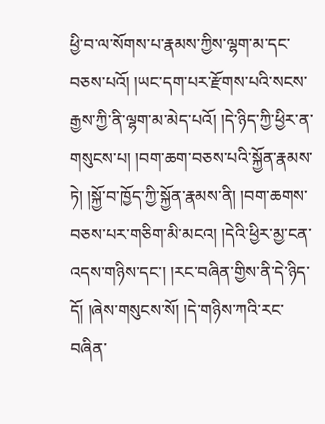ཕྱི་བ་ལ་སོགས་པ་རྣམས་ཀྱིས་ལྷག་མ་དང་བཅས་པའོ། །ཡང་དག་པར་རྫོགས་པའི་སངས་རྒྱས་ཀྱི་ནི་ལྷག་མ་མེད་པའོ། །དེ་ཉིད་ཀྱི་ཕྱིར་ན་གསུངས་པ། །བག་ཆག་བཅས་པའི་སྐྱོན་རྣམས་ཏེ། །སྐྱོ་བ་ཁྱོད་ཀྱི་སྐྱོན་རྣམས་ནི། །བག་ཆགས་བཅས་པར་གཅིག་མི་མངའ། །དེའི་ཕྱིར་མྱ་ངན་འདས་གཉིས་དང་། །རང་བཞིན་གྱིས་ནི་དེ་ཉིད་དོ། །ཞེས་གསུངས་སོ། །དེ་གཉིས་ཀའི་རང་བཞིན་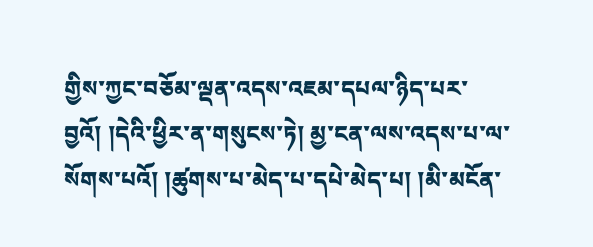གྱིས་ཀྱང་བཅོམ་ལྡན་འདས་འཇམ་དཔལ་ཉིད་པར་བྱའོ། །དེའི་ཕྱིར་ན་གསུངས་ཏེ། མྱ་ངན་ལས་འདས་པ་ལ་སོགས་པའོ། །ཚུགས་པ་མེད་པ་དཔེ་མེད་པ། །མི་མངོན་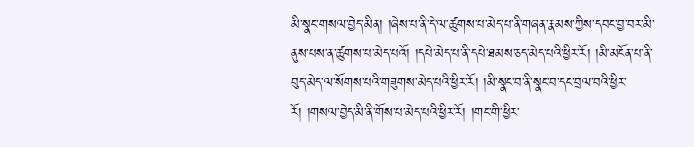མི་སྣང་གསལ་བྱེད་མིན། །ཞེས་པ་ནི་དེ་ལ་ཚུགས་པ་མེད་པ་ནི་གཞན་རྣམས་ཀྱིས་དབང་བྱ་བར་མི་ནུས་པས་ན་ཚུགས་པ་མེད་པའོ། །དཔེ་མེད་པ་ནི་དཔེ་ཐམས་ཅད་མེད་པའི་ཕྱིར་རོ། །མི་མངོན་པ་ནི་བུད་མེད་ལ་སོགས་པའི་གཟུགས་མེད་པའི་ཕྱིར་རོ། །མི་སྣང་བ་ནི་སྣང་བ་དང་བྲལ་བའི་ཕྱིར་རོ། །གསལ་བྱེད་མི་ནི་གོས་པ་མེད་པའི་ཕྱིར་རོ། །གང་གི་ཕྱིར་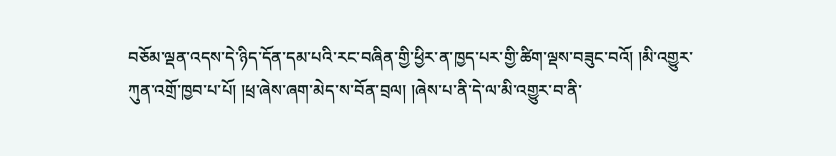བཅོམ་ལྡན་འདས་དེ་ཉིད་དོན་དམ་པའི་རང་བཞིན་གྱི་ཕྱིར་ན་ཁྱད་པར་གྱི་ཚིག་ལྡས་བཟུང་བའོ། །མི་འགྱུར་ཀུན་འགྲོ་ཁྱབ་པ་པོ། །ཕྲ་ཞེས་ཞག་མེད་ས་བོན་བྲལ། །ཞེས་པ་ནི་དེ་ལ་མི་འགྱུར་བ་ནི་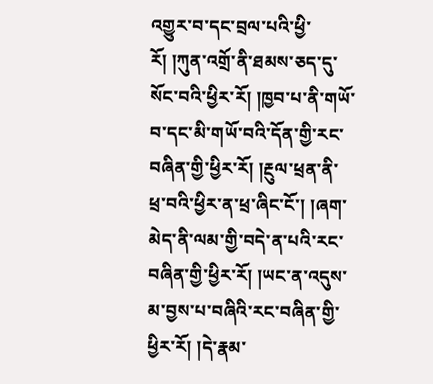འགྱུར་བ་དང་བྲལ་པའི་ཕྱི་རོ། །ཀུན་འགྲོ་ནི་ཐམས་ཅད་དུ་སོང་བའི་ཕྱིར་རོ། །ཁྱབ་པ་ནི་གཡོ་བ་དང་མི་གཡོ་བའི་དོན་གྱི་རང་བཞིན་གྱི་ཕྱིར་རོ། །རྔུལ་ཕྲན་ནི་ཕྲ་བའི་ཕྱིར་ན་ཕྲ་ཞིང་ངོ་། །ཞག་མེད་ནི་ལམ་གྱི་བདེ་ན་པའི་རང་བཞིན་གྱི་ཕྱིར་རོ། །ཡང་ན་འདུས་མ་བྱས་པ་བཞིའི་རང་བཞིན་གྱི་ཕྱིར་རོ། །དེ་རྣམ་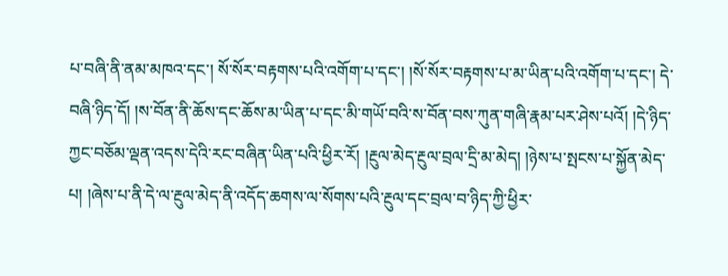པ་བཞི་ནི་ནམ་མཁའ་དང་། སོ་སོར་བརྟགས་པའི་འགོག་པ་དང་། །སོ་སོར་བརྟགས་པ་མ་ཡིན་པའི་འགོག་པ་དང་། དེ་བཞི་ཉིད་དོ། །ས་བོན་ནི་ཆོས་དང་ཆོས་མ་ཡིན་པ་དང་མི་གཡོ་བའི་ས་བོན་བས་ཀུན་གཞི་རྣམ་པར་ཤེས་པའོ། །དེ་ཉིད་ཀྱང་བཅོམ་ལྡན་འདས་དེའི་རང་བཞིན་ཡིན་པའི་ཕྱིར་རོ། །རྔུལ་མེད་རྔུལ་བྲལ་དྲི་མ་མེད། །ཉེས་པ་སྤངས་པ་སྐྱོན་མེད་པ། །ཞེས་པ་ནི་དེ་ལ་རྔུལ་མེད་ནི་འདོད་ཆགས་ལ་སོགས་པའི་རྔུལ་དང་བྲལ་བ་ཉིད་ཀྱི་ཕྱིར་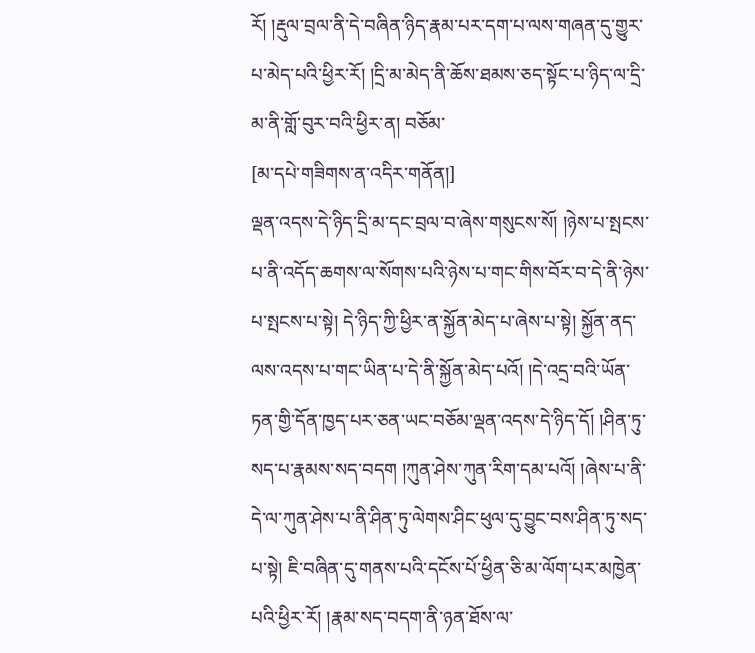རོ། །རྡུལ་བྲལ་ནི་དེ་བཞིན་ཉིད་རྣམ་པར་དག་པ་ལས་གཞན་དུ་གྱུར་པ་མེད་པའི་ཕྱིར་རོ། །དྲི་མ་མེད་ནི་ཆོས་ཐམས་ཅད་སྟོང་པ་ཉིད་ལ་དྲི་མ་ནི་གློ་བུར་བའི་ཕྱིར་ན། བཅོམ་
[མ་དཔེ་གཟིགས་ན་འདིར་གནོན།]
ལྡན་འདས་དེ་ཉིད་དྲི་མ་དང་བྲལ་བ་ཞེས་གསུངས་སོ། །ཉེས་པ་སྤངས་པ་ནི་འདོད་ཆགས་ལ་སོགས་པའི་ཉེས་པ་གང་གིས་བོར་བ་དེ་ནི་ཉེས་པ་སྤངས་པ་སྟེ། དེ་ཉིད་ཀྱི་ཕྱིར་ན་སྐྱོན་མེད་པ་ཞེས་པ་སྟེ། སྐྱོན་ནད་ལས་འདས་པ་གང་ཡིན་པ་དེ་ནི་སྐྱོན་མེད་པའོ། །དེ་འདྲ་བའི་ཡོན་ཏན་གྱི་དོན་ཁྱད་པར་ཅན་ཡང་བཅོམ་ལྡན་འདས་དེ་ཉིད་དོ། །ཤིན་ཏུ་སད་པ་རྣམས་སད་བདག །ཀུན་ཤེས་ཀུན་རིག་དམ་པའོ། །ཞེས་པ་ནི་དེ་ལ་ཀུན་ཤེས་པ་ནི་ཤིན་ཏུ་ལེགས་ཤིང་ཕུལ་དུ་བྱུང་བས་ཤིན་ཏུ་སད་པ་སྟེ། ཇི་བཞིན་དུ་གནས་པའི་དངོས་པོ་ཕྱིན་ཅི་མ་ལོག་པར་མཁྱེན་པའི་ཕྱིར་རོ། །རྣམ་སད་བདག་ནི་ཉན་ཐོས་ལ་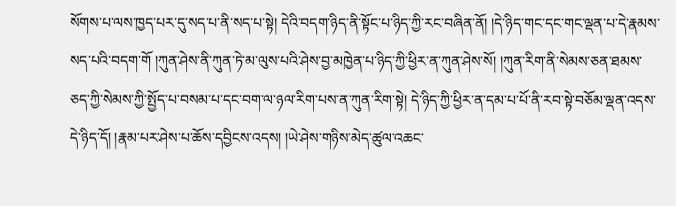སོགས་པ་ལས་ཁྱད་པར་དུ་སད་པ་ནི་སད་པ་སྟེ། དེའི་བདག་ཉིད་ནི་སྟོང་པ་ཉིད་ཀྱི་རང་བཞིན་ནོ། །དེ་ཉིད་གང་དང་གང་ལྡན་པ་དེ་རྣམས་སད་པའི་བདག་གོ །ཀུན་ཤེས་ནི་ཀུན་ཏེ་མ་ལུས་པའི་ཤེས་བྱ་མཁྱེན་པ་ཉིད་ཀྱི་ཕྱིར་ན་ཀུན་ཤེས་སོ། །ཀུན་རིག་ནི་སེམས་ཅན་ཐམས་ཅད་ཀྱི་སེམས་ཀྱི་སྤྱོད་པ་བསམ་པ་དང་བག་ལ་ཉལ་རིག་པས་ན་ཀུན་རིག་སྟེ། དེ་ཉིད་ཀྱི་ཕྱིར་ན་དམ་པ་པོ་ནི་རབ་སྟེ་བཅོམ་ལྡན་འདས་དེ་ཉིད་དོ། །རྣམ་པར་ཤེས་པ་ཆོས་དབྱིངས་འདས། །ཡེ་ཤེས་གཉིས་མེད་ཚུལ་འཆང་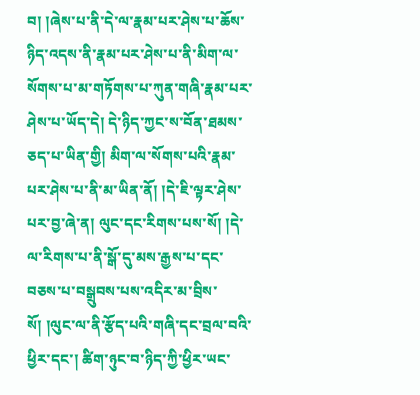བ། །ཞེས་པ་ནི་དེ་ལ་རྣམ་པར་ཤེས་པ་ཆོས་ཉིད་འདས་ནི་རྣམ་པར་ཤེས་པ་ནི་མིག་ལ་སོགས་པ་མ་གཏོགས་པ་ཀུན་གཞི་རྣམ་པར་ཤེས་པ་ཡོད་དེ། དེ་ཉིད་ཀྱང་ས་བོན་ཐམས་ཅད་པ་ཡིན་གྱི། མིག་ལ་སོགས་པའི་རྣམ་པར་ཤེས་པ་ནི་མ་ཡིན་ནོ། །དེ་ཇི་ལྟར་ཤེས་པར་བྱ་ཞེ་ན། ལུང་དང་རིགས་པས་སོ། །དེ་ལ་རིགས་པ་ནི་སྒོ་དུ་མས་རྒྱས་པ་དང་བཅས་པ་བསྒྲུབས་པས་འདིར་མ་བྲིས་སོ། །ལུང་ལ་ནི་རྩོད་པའི་གཞི་དང་བྲལ་བའི་ཕྱིར་དང་། ཚིག་ཉུང་བ་ཉིད་ཀྱི་ཕྱིར་ཡང་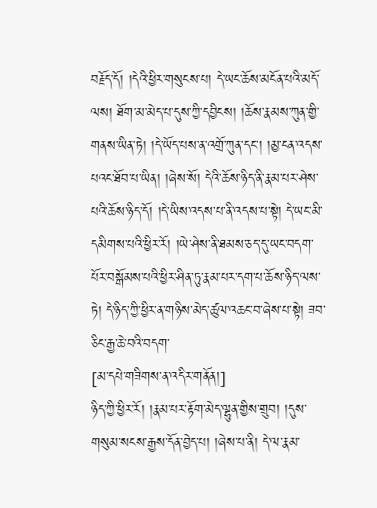བརྗོད་དོ། །དེའི་ཕྱིར་གསུངས་པ། དེ་ཡང་ཆོས་མངོན་པའི་མདོ་ལས། ཐོག་མ་མེད་པ་དུས་ཀྱི་དབྱིངས། །ཆོས་རྣམས་ཀུན་གྱི་གནས་ཡིན་ཏེ། །དེ་ཡོད་པས་ན་འགྲོ་ཀུན་དང་། །མྱ་ངན་འདས་པའང་ཐོབ་པ་ཡིན། །ཞེས་སོ། དེའི་ཆོས་ཉིད་ནི་རྣམ་པར་ཤེས་པའི་ཆོས་ཉིད་དོ། །དེ་ཡིས་འདས་པ་ནི་འདས་པ་སྟེ། དེ་ཡང་མི་དམིགས་པའི་ཕྱིར་རོ། །ཡེ་ཤེས་ནི་ཐམས་ཅད་དུ་ཡང་བདག་པོར་བསྒོམས་པའི་ཕྱིར་ཤིན་ཏུ་རྣམ་པར་དག་པ་ཆོས་ཉིད་ལས་ཏེ། དེ་ཉིད་ཀྱི་ཕྱིར་ན་གཉིས་མེད་ཚུལ་འཆང་བ་ཞེས་པ་སྟེ། ཟབ་ཅིང་རྒྱ་ཆེ་བའི་བདག་
[མ་དཔེ་གཟིགས་ན་འདིར་གནོན།]
ཉིད་ཀྱི་ཕྱིར་རོ། །རྣམ་པར་རྟོག་མེད་ལྷུན་གྱིས་གྲུབ། །དུས་གསུམ་སངས་རྒྱས་དོན་བྱེད་པ། །ཞེས་པ་ནི། དེ་ལ་རྣམ་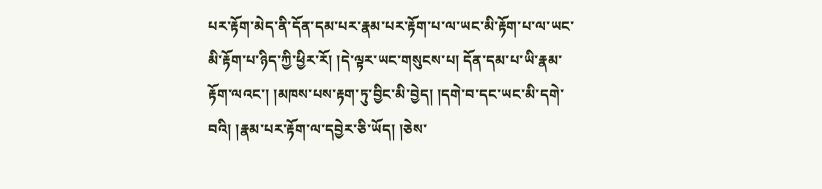པར་རྟོག་མེད་ནི་དོན་དམ་པར་རྣམ་པར་རྟོག་པ་ལ་ཡང་མི་རྟོག་པ་ལ་ཡང་མི་རྟོག་པ་ཉིད་ཀྱི་ཕྱིར་རོ། །དེ་ལྟར་ཡང་གསུངས་པ། དོན་དམ་པ་ཡི་རྣམ་རྟོག་ལའང་། །མཁས་པས་རྟག་ཏུ་བྱིང་མི་བྱེད། །དགེ་བ་དང་ཡང་མི་དགེ་བའི། །རྣམ་པར་རྟོག་ལ་དབྱེར་ཅི་ཡོད། །ཅེས་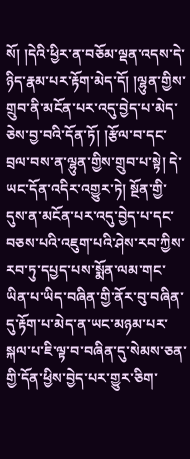སོ། །དེའི་ཕྱིར་ན་བཅོམ་ལྡན་འདས་དེ་ཉིད་རྣམ་པར་རྟོག་མེད་དོ། །ལྷུན་གྱིས་གྲུབ་ནི་མངོན་པར་འདུ་བྱེད་པ་མེད་ཅེས་བྱ་བའི་དོན་ཏོ། །རྩོལ་བ་དང་བྲལ་བས་ན་ལྷུན་གྱིས་གྲུབ་པ་སྟེ། དེ་ཡང་དོན་འདིར་འགྱུར་ཏེ། སྔོན་གྱི་དུས་ན་མངོན་པར་འདུ་བྱེད་པ་དང་བཅས་པའི་འཇུག་པའི་ཤེས་རབ་ཀྱིས་རབ་ཏུ་དཔྱད་པས་སྨོན་ལམ་གང་ཡིན་པ་ཡིད་བཞིན་གྱི་ནོར་བུ་བཞིན་དུ་རྟོག་པ་མེད་ན་ཡང་མཉམ་པར་སྐལ་པ་ཇི་ལྟ་བ་བཞིན་དུ་སེམས་ཅན་གྱི་དོན་ཕྱིས་བྱེད་པར་གྱུར་ཅིག་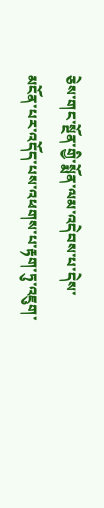ཅེས་གང་སྔོན་གྱི་སྨོན་ལམ་འདེབས་པ་དེས་མངོན་པར་འདོད་པས་འཕགས་པ་རྟག་ཏུ་འཇུག་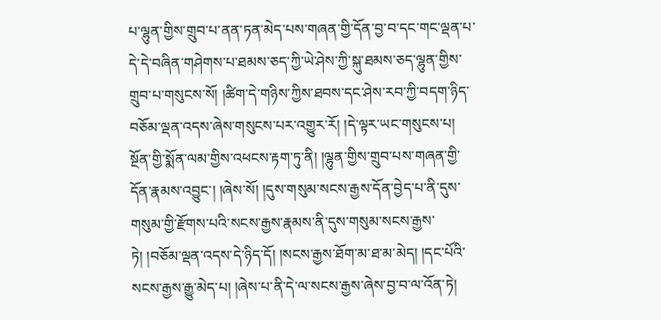པ་ལྷུན་གྱིས་གྲུབ་པ་ནན་ཏན་མེད་པས་གཞན་གྱི་དོན་བྱ་བ་དང་གང་ལྡན་པ་དེ་དེ་བཞིན་གཤེགས་པ་ཐམས་ཅད་ཀྱི་ཡེ་ཤེས་ཀྱི་སྐུ་ཐམས་ཅད་ལྷུན་གྱིས་གྲུབ་པ་གསུངས་སོ། །ཚིག་དེ་གཉིས་ཀྱིས་ཐབས་དང་ཤེས་རབ་ཀྱི་བདག་ཉིད་བཅོམ་ལྡན་འདས་ཞེས་གསུངས་པར་འགྱུར་རོ། །དེ་ལྟར་ཡང་གསུངས་པ། སྔོན་གྱི་སྨོན་ལམ་གྱིས་འཕངས་རྟག་ཏུ་ནི། །ལྷུན་གྱིས་གྲུབ་པས་གཞན་གྱི་དོན་རྣམས་འབྱུང་། །ཞེས་སོ། །དུས་གསུམ་སངས་རྒྱས་དོན་བྱེད་པ་ནི་དུས་གསུམ་གྱི་རྫོགས་པའི་སངས་རྒྱས་རྣམས་ནི་དུས་གསུམ་སངས་རྒྱས་ཏེ། །བཅོམ་ལྡན་འདས་དེ་ཉིད་དོ། །སངས་རྒྱས་ཐོག་མ་ཐ་མ་མེད། །དང་པོའི་སངས་རྒྱས་རྒྱུ་མེད་པ། །ཞེས་པ་ནི་དེ་ལ་སངས་རྒྱས་ཞེས་བྱ་བ་ལ་འོན་ཏེ།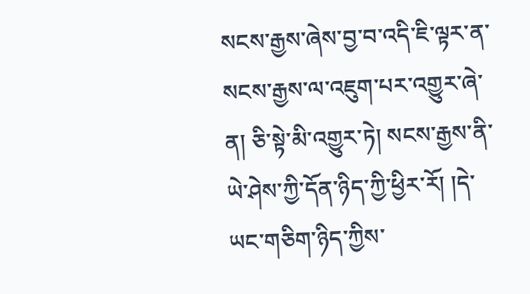སངས་རྒྱས་ཞེས་བྱ་བ་འདི་ཇི་ལྟར་ན་སངས་རྒྱས་ལ་འཇུག་པར་འགྱུར་ཞེ་ན། ཅི་སྟེ་མི་འགྱུར་ཏེ། སངས་རྒྱས་ནི་ཡེ་ཤེས་ཀྱི་དོན་ཉིད་ཀྱི་ཕྱིར་རོ། །དེ་ཡང་གཅིག་ཉིད་ཀྱིས་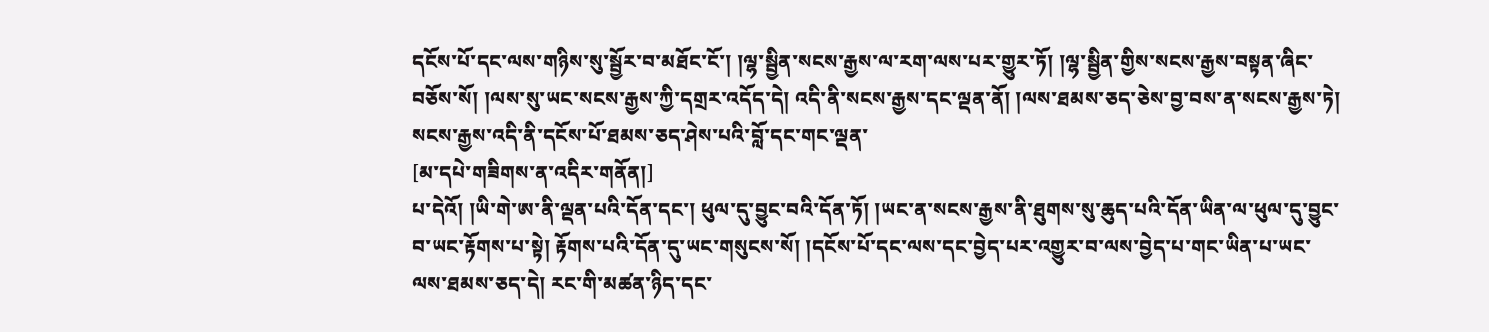དངོས་པོ་དང་ལས་གཉིས་སུ་སྦྱོར་བ་མཐོང་ངོ་། །ལྷ་སྦྱིན་སངས་རྒྱས་ལ་རག་ལས་པར་གྱུར་ཏོ། །ལྷ་སྦྱིན་གྱིས་སངས་རྒྱས་བསྟན་ཞིང་བཅོས་སོ། །ལས་སུ་ཡང་སངས་རྒྱས་ཀྱི་དགྲར་འདོད་དེ། འདི་ནི་སངས་རྒྱས་དང་ལྡན་ནོ། །ལས་ཐམས་ཅད་ཅེས་བྱ་བས་ན་སངས་རྒྱས་ཏེ། སངས་རྒྱས་འདི་ནི་དངོས་པོ་ཐམས་ཅད་ཤེས་པའི་བློ་དང་གང་ལྡན་
[མ་དཔེ་གཟིགས་ན་འདིར་གནོན།]
པ་དེའོ། །ཡི་གེ་ཨ་ནི་ལྡན་པའི་དོན་དང་། ཕུལ་དུ་བྱུང་བའི་དོན་ཏོ། །ཡང་ན་སངས་རྒྱས་ནི་ཐུགས་སུ་ཆུད་པའི་དོན་ཡིན་ལ་ཕུལ་དུ་བྱུང་བ་ཡང་རྟོགས་པ་སྟེ། རྟོགས་པའི་དོན་དུ་ཡང་གསུངས་སོ། །དངོས་པོ་དང་ལས་དང་བྱེད་པར་འགྱུར་བ་ལས་བྱེད་པ་གང་ཡིན་པ་ཡང་ལས་ཐམས་ཅད་དེ། རང་གི་མཚན་ཉིད་དང་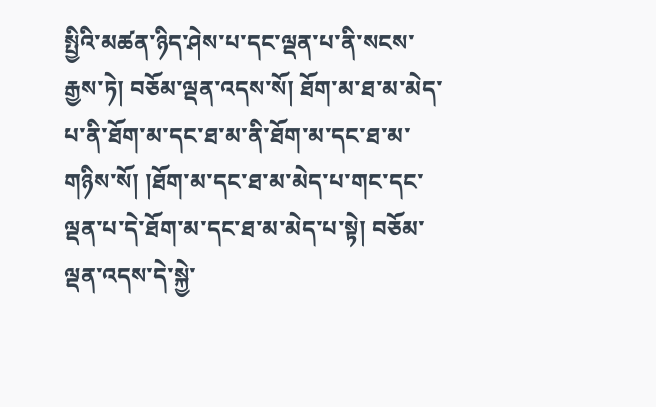སྤྱིའི་མཚན་ཉིད་ཤེས་པ་དང་ལྡན་པ་ནི་སངས་རྒྱས་ཏེ། བཅོམ་ལྡན་འདས་སོ། ཐོག་མ་ཐ་མ་མེད་པ་ནི་ཐོག་མ་དང་ཐ་མ་ནི་ཐོག་མ་དང་ཐ་མ་གཉིས་སོ། །ཐོག་མ་དང་ཐ་མ་མེད་པ་གང་དང་ལྡན་པ་དེ་ཐོག་མ་དང་ཐ་མ་མེད་པ་སྟེ། བཅོམ་ལྡན་འདས་དེ་སྐྱེ་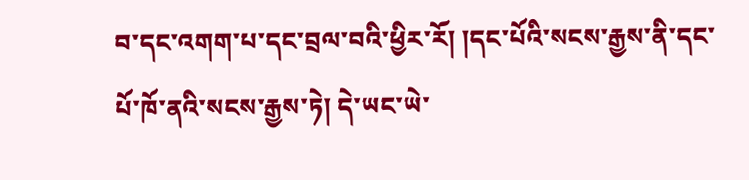བ་དང་འགག་པ་དང་བྲལ་བའི་ཕྱིར་རོ། །དང་པོའི་སངས་རྒྱས་ནི་དང་པོ་ཁོ་ནའི་སངས་རྒྱས་ཏེ། དེ་ཡང་ཡེ་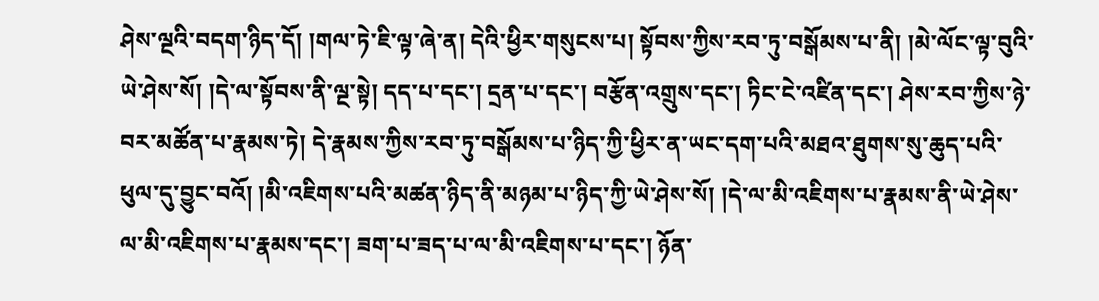ཤེས་ལྔའི་བདག་ཉིད་དོ། །གལ་ཏེ་ཇི་ལྟ་ཞེ་ན། དེའི་ཕྱིར་གསུངས་པ། སྟོབས་ཀྱིས་རབ་ཏུ་བསྒོམས་པ་ནི། །མེ་ལོང་ལྟ་བུའི་ཡེ་ཤེས་སོ། །དེ་ལ་སྟོབས་ནི་ལྔ་སྟེ། དད་པ་དང་། དྲན་པ་དང་། བརྩོན་འགྲུས་དང་། ཏིང་ངེ་འཛིན་དང་། ཤེས་རབ་ཀྱིས་ཉེ་བར་མཚོན་པ་རྣམས་ཏེ། དེ་རྣམས་ཀྱིས་རབ་ཏུ་བསྒོམས་པ་ཉིད་ཀྱི་ཕྱིར་ན་ཡང་དག་པའི་མཐའ་ཐུགས་སུ་ཆུད་པའི་ཕུལ་དུ་བྱུང་བའོ། །མི་འཇིགས་པའི་མཚན་ཉིད་ནི་མཉམ་པ་ཉིད་ཀྱི་ཡེ་ཤེས་སོ། །དེ་ལ་མི་འཇིགས་པ་རྣམས་ནི་ཡེ་ཤེས་ལ་མི་འཇིགས་པ་རྣམས་དང་། ཟག་པ་ཟད་པ་ལ་མི་འཇིགས་པ་དང་། ཉོན་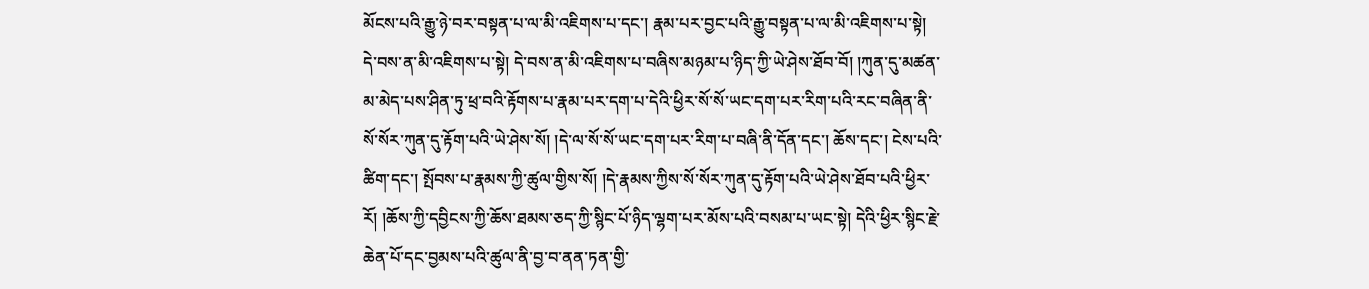མོངས་པའི་རྒྱུ་ཉེ་བར་བསྟན་པ་ལ་མི་འཇིགས་པ་དང་། རྣམ་པར་བྱང་པའི་རྒྱུ་བསྟན་པ་ལ་མི་འཇིགས་པ་སྟེ། དེ་བས་ན་མི་འཇིགས་པ་སྟེ། དེ་བས་ན་མི་འཇིགས་པ་བཞིས་མཉམ་པ་ཉིད་ཀྱི་ཡེ་ཤེས་ཐོབ་བོ། །ཀུན་དུ་མཚན་མ་མེད་པས་ཤིན་ཏུ་ཕྲ་བའི་རྟོགས་པ་རྣམ་པར་དག་པ་དེའི་ཕྱིར་སོ་སོ་ཡང་དག་པར་རིག་པའི་རང་བཞིན་ནི་སོ་སོར་ཀུན་དུ་རྟོག་པའི་ཡེ་ཤེས་སོ། །དེ་ལ་སོ་སོ་ཡང་དག་པར་རིག་པ་བཞི་ནི་དོན་དང་། ཆོས་དང་། ངེས་པའི་ཚིག་དང་། སྤོབས་པ་རྣམས་ཀྱི་ཚུལ་གྱིས་སོ། །དེ་རྣམས་ཀྱིས་སོ་སོར་ཀུན་དུ་རྟོག་པའི་ཡེ་ཤེས་ཐོབ་པའི་ཕྱིར་རོ། །ཆོས་ཀྱི་དབྱིངས་ཀྱི་ཆོས་ཐམས་ཅད་ཀྱི་སྙིང་པོ་ཉིད་ལྷག་པར་མོས་པའི་བསམ་པ་ཡང་སྟེ། དེའི་ཕྱིར་སྙིང་རྗེ་ཆེན་པོ་དང་བྱམས་པའི་ཚུལ་ནི་བྱ་བ་ནན་ཏན་གྱི་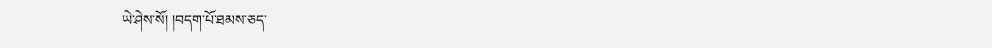ཡེ་ཤེས་སོ། །བདག་པོ་ཐམས་ཅད་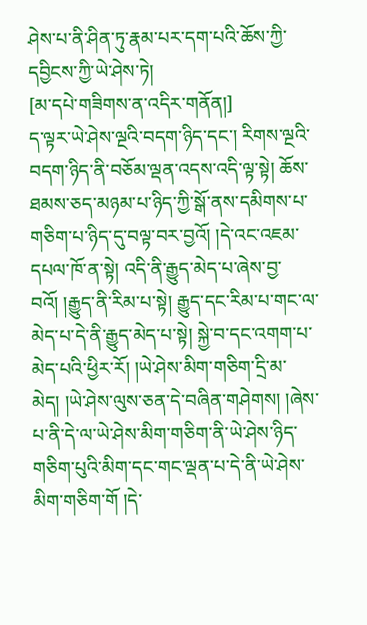ཤེས་པ་ནི་ཤིན་ཏུ་རྣམ་པར་དག་པའི་ཆོས་ཀྱི་དབྱིངས་ཀྱི་ཡེ་ཤེས་ཏེ།
[མ་དཔེ་གཟིགས་ན་འདིར་གནོན།]
ད་ལྟར་ཡེ་ཤེས་ལྔའི་བདག་ཉིད་དང་། རིགས་ལྔའི་བདག་ཉིད་ནི་བཅོམ་ལྡན་འདས་འདི་ལྟ་སྟེ། ཆོས་ཐམས་ཅད་མཉམ་པ་ཉིད་ཀྱི་སྒོ་ནས་དམིགས་པ་གཅིག་པ་ཉིད་དུ་བལྟ་བར་བྱའོ། །དེ་འང་འཇམ་དཔལ་ཁོ་ན་སྟེ། འདི་ནི་རྒྱུད་མེད་པ་ཞེས་བྱ་བའོ། །རྒྱུད་ནི་རིམ་པ་སྟེ། རྒྱུད་དང་རིམ་པ་གང་ལ་མེད་པ་དེ་ནི་རྒྱུད་མེད་པ་སྟེ། སྐྱེ་བ་དང་འགག་པ་མེད་པའི་ཕྱིར་རོ། །ཡེ་ཤེས་མིག་གཅིག་དྲི་མ་མེད། །ཡེ་ཤེས་ལུས་ཅན་དེ་བཞིན་གཤེགས། །ཞེས་པ་ནི་དེ་ལ་ཡེ་ཤེས་མིག་གཅིག་ནི་ཡེ་ཤེས་ཉིད་གཅིག་པུའི་མིག་དང་གང་ལྡན་པ་དེ་ནི་ཡེ་ཤེས་མིག་གཅིག་གོ །དེ་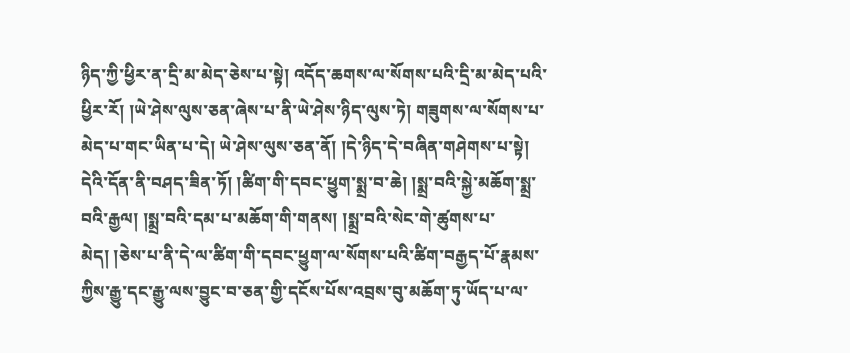ཉིད་ཀྱི་ཕྱིར་ན་དྲི་མ་མེད་ཅེས་པ་སྟེ། འདོད་ཆགས་ལ་སོགས་པའི་དྲི་མ་མེད་པའི་ཕྱིར་རོ། །ཡེ་ཤེས་ལུས་ཅན་ཞེས་པ་ནི་ཡེ་ཤེས་ཉིད་ལུས་ཏེ། གཟུགས་ལ་སོགས་པ་མེད་པ་གང་ཡིན་པ་དེ། ཡེ་ཤེས་ལུས་ཅན་ནོ། །དེ་ཉིད་དེ་བཞིན་གཤེགས་པ་སྟེ། དེའི་དོན་ནི་བཤད་ཟིན་ཏོ། །ཚིག་གི་དབང་ཕྱུག་སྨྲ་བ་ཆེ། །སྨྲ་བའི་སྐྱེ་མཆོག་སྨྲ་བའི་རྒྱལ། །སྨྲ་བའི་དམ་པ་མཆོག་གི་གནས། །སྨྲ་བའི་སེང་གེ་ཚུགས་པ་མེད། །ཅེས་པ་ནི་དེ་ལ་ཚིག་གི་དབང་ཕྱུག་ལ་སོགས་པའི་ཚིག་བརྒྱད་པོ་རྣམས་ཀྱིས་རྒྱུ་དང་རྒྱུ་ལས་བྱུང་བ་ཅན་གྱི་དངོས་པོས་འབྲས་བུ་མཆོག་ཏུ་ཡོད་པ་ལ་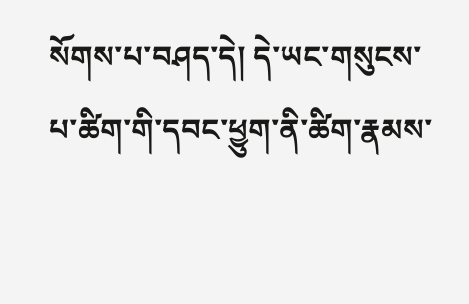སོགས་པ་བཤད་དེ། དེ་ཡང་གསུངས་པ་ཚིག་གི་དབང་ཕྱུག་ནི་ཚིག་རྣམས་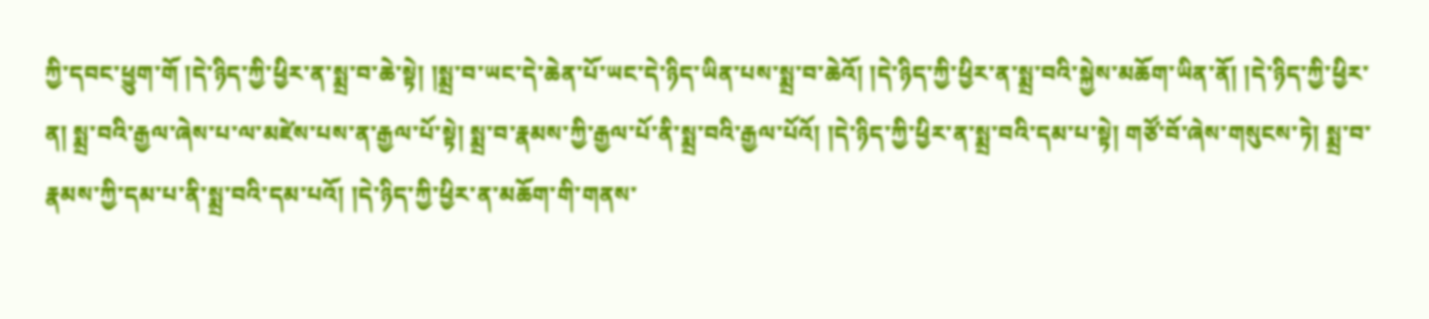ཀྱི་དབང་ཕྱུག་གོ །དེ་ཉིད་ཀྱི་ཕྱིར་ན་སྨྲ་བ་ཆེ་སྟེ། །སྨྲ་བ་ཡང་དེ་ཆེན་པོ་ཡང་དེ་ཉིད་ཡིན་པས་སྨྲ་བ་ཆེའོ། །དེ་ཉིད་ཀྱི་ཕྱིར་ན་སྨྲ་བའི་སྐྱེས་མཆོག་ཡིན་ནོ། །དེ་ཉིད་ཀྱི་ཕྱིར་ན། སྨྲ་བའི་རྒྱལ་ཞེས་པ་ལ་མཛེས་པས་ན་རྒྱལ་པོ་སྟེ། སྨྲ་བ་རྣམས་ཀྱི་རྒྱལ་པོ་ནི་སྨྲ་བའི་རྒྱལ་པོའོ། །དེ་ཉིད་ཀྱི་ཕྱིར་ན་སྨྲ་བའི་དམ་པ་སྟེ། གཙོ་བོ་ཞེས་གསུངས་ཏེ། སྨྲ་བ་རྣམས་ཀྱི་དམ་པ་ནི་སྨྲ་བའི་དམ་པའོ། །དེ་ཉིད་ཀྱི་ཕྱིར་ན་མཆོག་གི་གནས་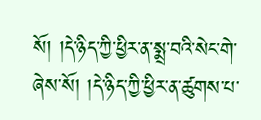སོ། །དེ་ཉིད་ཀྱི་ཕྱིར་ན་སྨྲ་བའི་སེང་གེ་ཞེས་སོ། །དེ་ཉིད་ཀྱི་ཕྱིར་ན་ཚུགས་པ་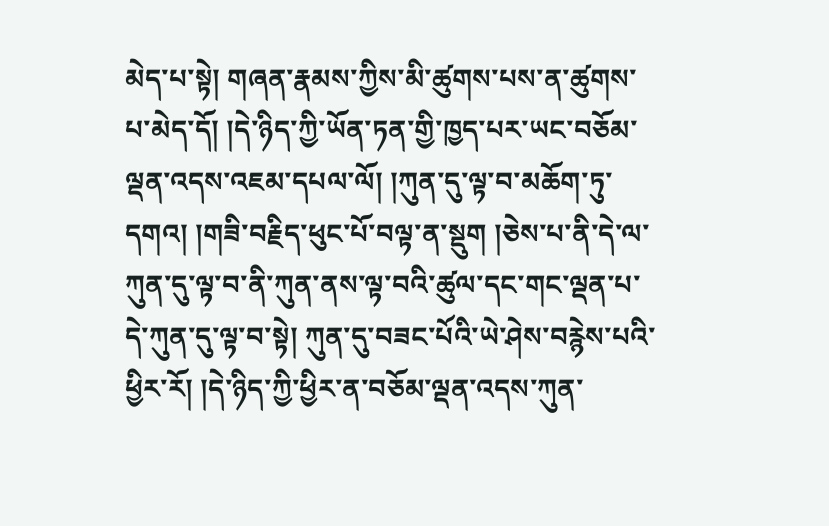མེད་པ་སྟེ། གཞན་རྣམས་ཀྱིས་མི་ཚུགས་པས་ན་ཚུགས་པ་མེད་དོ། །དེ་ཉིད་ཀྱི་ཡོན་ཏན་གྱི་ཁྱད་པར་ཡང་བཅོམ་ལྡན་འདས་འཇམ་དཔལ་ལོ། །ཀུན་དུ་ལྟ་བ་མཆོག་ཏུ་དགའ། །གཟི་བརྗིད་ཕུང་པོ་བལྟ་ན་སྡུག །ཅེས་པ་ནི་དེ་ལ་ཀུན་དུ་ལྟ་བ་ནི་ཀུན་ནས་ལྟ་བའི་ཚུལ་དང་གང་ལྡན་པ་དེ་ཀུན་དུ་ལྟ་བ་སྟེ། ཀུན་དུ་བཟང་པོའི་ཡེ་ཤེས་བརྙེས་པའི་ཕྱིར་རོ། །དེ་ཉིད་ཀྱི་ཕྱིར་ན་བཅོམ་ལྡན་འདས་ཀུན་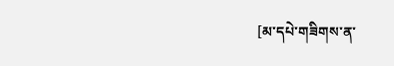[མ་དཔེ་གཟིགས་ན་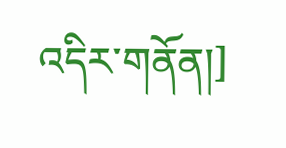འདིར་གནོན།]